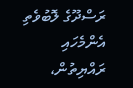ރަސްދޫގެ ލޮބުވެތި އެންމެހައި ރައްޔިތުން،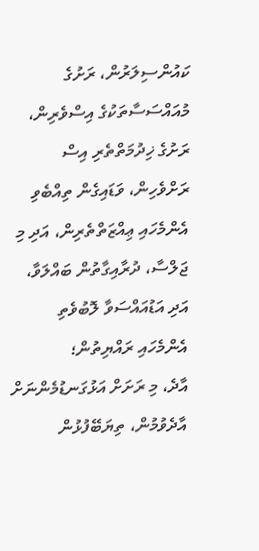ކައުންސިލަރުން، ރަށުގެ މުއައްސަސާތަކުގެ އިސްވެރިން، ރަށުގެ ޚިދުމަތްތެރި އިސް ރަށްވެހިން، ވަޑައިގެން ތިއްބެވި އެންމެހައި ޢިއްޒަތްތެރިން، އަދި މި ޖަލްސާ، ދުރާއިގާތުން ބައްލަވާ، އަދި އަޑުއައްސަވާ ލޮބުވެތި އެންމެހައި ރައްޔިތުން؛
އާދެ، މި ރަށަށް އަޅުގަނޑުމެންނަށް އާދެވުމުން، ތިޔަބޭފުޅުން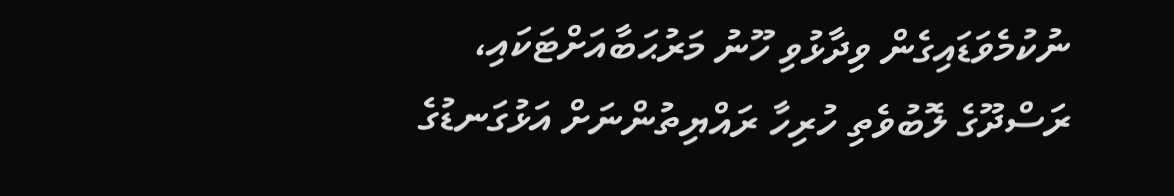ނުކުމެވަޑައިގެން ވިދާޅުވި ހޫނު މަރުޙަބާއަށްޓަކައި، ރަސްދޫގެ ލޮބުވެތި ހުރިހާ ރައްޔިތުންނަށް އަޅުގަނޑުގެ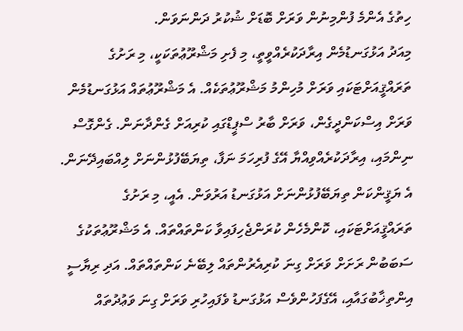ހިތުގެ އެންމެ ފުންމިނުން ވަރަށް ބޮޑަށް ޝުކުރު ދަންނަވަން.
މިއަދު އަޅުގަނޑުމެން އިރާދަކުރެއްވީތީ، މި ފެށި މަޝްރޫޢުތަކަކީ، މި ރަށުގެ ތަރައްޤީއަށްޓަކައި ވަރަށް މުހިންމު މަޝްރޫޢުތަކެއް. އެ މަޝްރޫޢުތައް އަޅުގަނޑުމެން ވަރަށް އިސްކަންދީގެން، ވަރަށް ބާރު ސްޕީޑްގައި ކުރިއަށް ގެންދާނަން. ގެންގޮސް ނިންމައި، އިރާދަކުރެއްވިއްޔާ އޭގެ ފުރިހަމަ ނަފާ، ތިޔަބޭފުޅުންނަށް ލިއްބައިދޭނަން. އެ ޔަޤީންކަން ތިޔަބޭފުޅުންނަށް އަޅުގަނޑު އަރުވަން. އެއީ، މި ރަށުގެ ތަރައްޤީއަށްޓަކައި، ކޮންމެހެން ކުރަންޖެހިފައިވާ ކަންތައްތައް. އެ މަޝްރޫޢުތަކުގެ ސަބަބުން ރަށަށް ވަރަށް ގިނަ ކުރިއެރުންތައް ލިބޭނެ ކަންތައްތައް. އަދި ރިޔާސީ އިންތިޚާބުގައާއި، އޭގެފަހުންވެސް އަޅުގަނޑު ވެފައިހުރި ވަރަށް ގިނަ ވަޢުދުތައް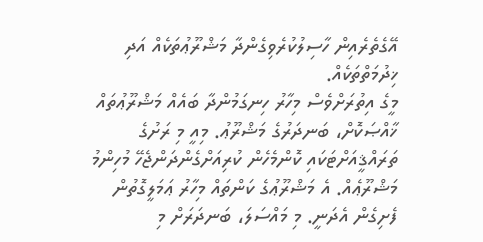އޭގެތެރެއިން ހާސިލުކުރެވިގެންދާ މަޝްރޫޢުތަކެއް އަދި ޚިދުމަތްތަކެއް.
މީގެ އިތުރަށްވެސް މިހާރު ހިނގަމުންދާ ބައެއް މަޝްރޫޢުތައް ޚާއްޞަކޮށް، ބަނދަރުގެ މަޝްރޫޢު. މިއީ މި ރަށުގެ ތަރައްޤީއަށްޓަކައި ކޮންމެހެން ކުރިއަށްގެންދަންޖެހޭ މުހިންމު މަޝްރޫޢެއް. އެ މަޝްރޫޢުގެ ކަންތައް މިހާރު ޢަމަލީގޮތުން ފެށިގެން އެދަނީ. މި މައްސަލަ، ބަނދަރަށް މި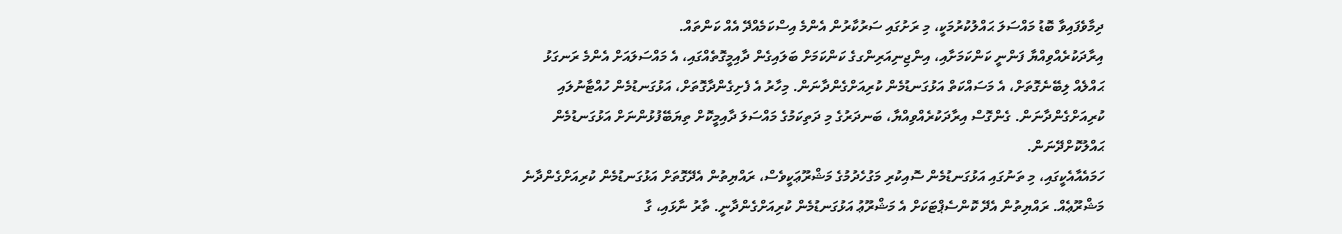ދިމާވެފައިވާ ބޮޑު މައްސަލަ ޙައްލުކުރުމަކީ، މި ރަށުގައި ސަރުކާރުން އެންމެ އިސްކަމެއްދޭ އެއް ކަންތައް.
އިރާދަކުރެއްވިއްޔާ ފަންނީ ކަންކަމަށާއި، އިންޖިނިއަރިންގގެ ކަންކަމަށް ބަލައިގެން ދާއިމީގޮތެއްގައި، އެ މައްސަލައަށް އެންމެ ރަނގަޅު ޙައްލެއް ލިބޭނެގޮތަށް، އެ މަސައްކަތް އަޅުގަނޑުމެން ކުރިއަށްގެންދާނަން. މިހާރު އެ ފެށިގެންދާގޮތަށް، އަޅުގަނޑުމެން ހުއްޓާނުލައި ކުރިއަށްގެންދާނަން. ގެންގޮސް އިރާދަކުރެއްވިއްޔާ، ބަނދަރުގެ މި ދަތިކަމުގެ މައްސަލަ ދާއިމީކޮށް ތިޔަބޭފުޅުންނަށް އަޅުގަނޑުމެން ޙައްލުކޮށްދޭނަން.
ހަމައެއާއެކީގައި، މި ތަނުގައި އަޅުގަނޑުމެން ސޮއިކުރި މަގުހެދުމުގެ މަޝްރޫޢަކީވެސް، ރައްޔިތުން އެދޭގޮތަށް އަޅުގަނޑުމެން ކުރިއަށްގެންދާނެ މަޝްރޫޢެއް. ރައްޔިތުން އެދޭ ކޮންސެޕްޓަކަށް އެ މަޝްރޫޢު އަޅުގަނޑުމެން ކުރިއަށްގެންދާނީ. ތާރު ނާޅައި، ގާ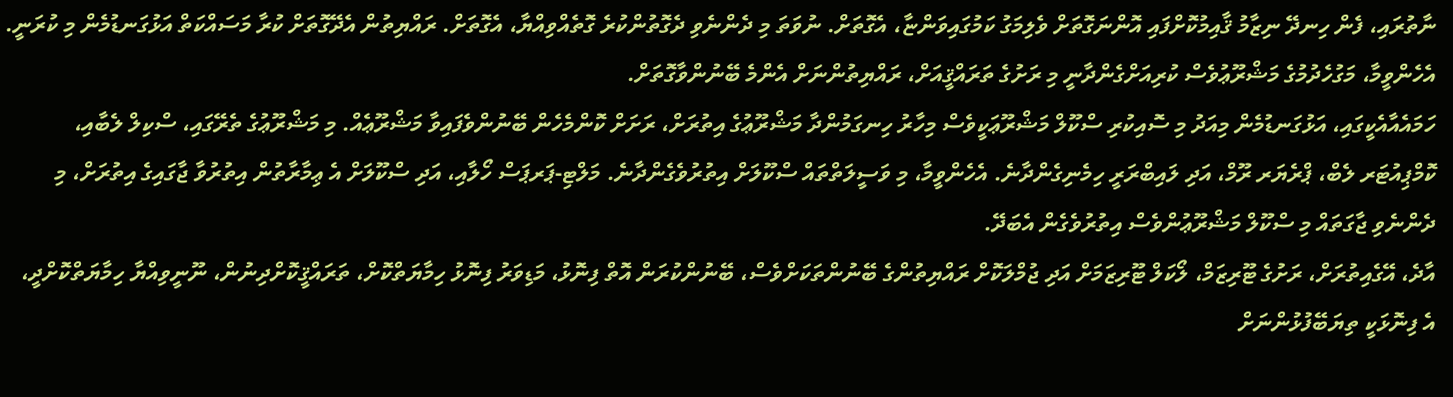ނާތުރައި، ފެން ހިނދޭ ނިޒާމު ޤާއިމުކޮށްފައި އޮންނަގޮތަށް ވެލިމަގު ކަމުގައިވަންޏާ، އެގޮތަށް. ނުވަތަ މި ދެންނެވި ދެގޮތުންކުރެ ގޮތެއްވިއްޔާ، އެގޮތަށް. ރައްޔިތުން އެދޭގޮތަށް ކުރާ މަސައްކަތް އަޅުގަނޑުމެން މި ކުރަނީ. އެހެންވީމާ، މަގުހެދުމުގެ މަޝްރޫޢުވެސް ކުރިއަށްގެންދާނީ މި ރަށުގެ ތަރައްޤީއަށް، ރައްޔިތުންނަށް އެންމެ ބޭނުންވާގޮތަށް.
ހަމައެއާއެކީގައި، އަޅުގަނޑުމެން މިއަދު މި ސޮއިކުރި ސްކޫލް މަޝްރޫޢަކީވެސް މިހާރު ހިނގަމުންދާ މަޝްރޫޢުގެ އިތުރަށް، ރަށަށް ކޮންމެހެން ބޭނުންވެފައިވާ މަޝްރޫޢެއް. މި މަޝްރޫޢުގެ ތެރޭގައި، ސްކިލް ލެބާއި، ކޮމްޕިއުޓަރ ލެބް، ޕްރެޔަރ ރޫމް، އަދި ލައިބްރަރީ ހިމެނިގެންދާނެ. އެހެންވީމާ، މި ވަސީލަތްތައް ސްކޫލަށް އިތުރުވެގެންދާނެ. މަލްޓި-ޕަރޕަސް ހޯލާއި، އަދި ސްކޫލަށް އެ ޢިމާރާތުން އިތުރުވާ ޖާގައިގެ އިތުރަށް، މި ދެންނެވި ޖާގަތައް މި ސްކޫލް މަޝްރޫޢުންވެސް އިތުރުވެގެން އެބަދޭ.
އާދެ، އޭގެއިތުރަށް، ރަށުގެ ޓޫރިޒަމް، ލޯކަލް ޓޫރިޒަމަށް އަދި ޖުމްލަކޮށް ރައްޔިތުންގެ ބޭނުންތަކަށްވެސް، ބޭނުންކުރަން އޮތް ފިނޮޅު، މަޑިވަރު ފިނޮޅު ހިމާޔަތްކޮށް، ތަރައްޤީކޮށްދިނުން، ނޫނީވިއްޔާ ހިމާޔަތްކޮށްދީ، އެ ފިނޮޅަކީ ތިޔަބޭފުޅުންނަށް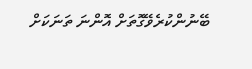ބޭނުންކުރެވޭގޮތަށް އޮންނަ ތަނަކަށް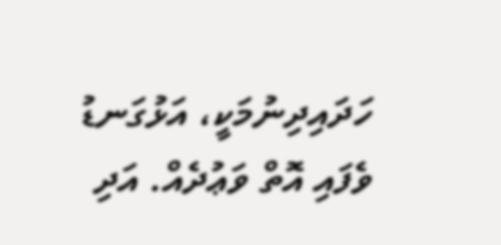ހަދައިދިނުމަކީ، އަޅުގަނޑު ވެފައި އޮތް ވަޢުދެއް. އަދި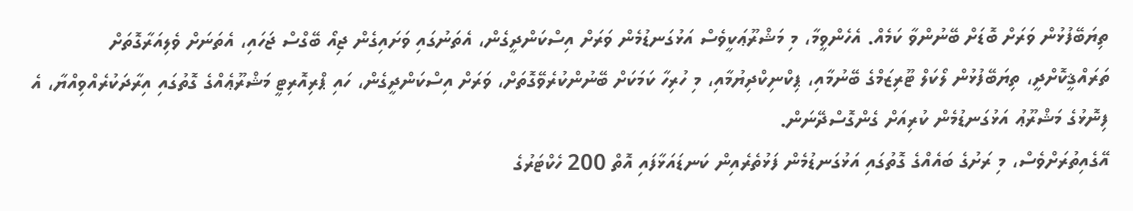ތިޔަބޭފުޅުން ވަރަށް ބޮޑަށް ބޭނުންވާ ކަމެއް. އެހެންވީމާ، މި މަޝްރޫޢަކީވެސް އަޅުގަނޑުމެން ވަރަށް އިސްކަންދީގެން، އެތަނުގައި ވަށައިގެން ޖިއޯ ބޭގްސް ޖަހައި، އެތަނަށް ވެލިއަރާގޮތަށް ތަރައްޤީކޮށްދީ، ތިޔަބޭފުޅުން ލޯކަލް ޓޫރިޒަމްގެ ބޭނުމާއި، ޕިކްނިކްދިޔުމާއި، މި ހުރިހާ ކަމަކަށް ބޭނުންކުރެވޭގޮތަށް، ވަރަށް އިސްކަންދީގެން، ހައި ޕްރިއޮރިޓީ މަޝްރޫޢެއްގެ ގޮތުގައި އިރާދަކުރެއްވިއްޔާ، އެ ފިނޮޅުގެ މަޝްރޫޢު އަޅުގަނޑުމެން ކުރިއަށް ގެންގޮސްދޭނަން.
އޭގެއިތުރަށްވެސް، މި ރަށުގެ ބައެއްގެ ގޮތުގައި އަޅުގަނޑުމެން ފަޅުތެރެއިން ކަނޑައަޅާފައި އޮތް 200 ހެކްޓަރުގެ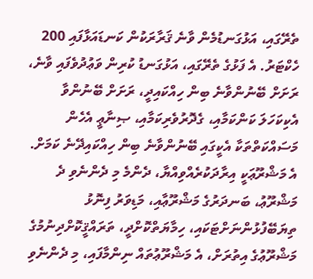ތެރޭގައި، އަޅުގަނޑުމެން ވާނެ ޤަރާރަކުން ކަނޑައަޅާފައި 200 ހެކްޓަރު. އެ ފަޅުގެ ތެރޭގައި، އަޅުގަނޑު ކުރިން ވަޢުދުވެފައި ވާނެ، ރަށަށް ބޭނުންވާނެ ބިން ހިއްކައިދީ، ރަށަށް ބޭނުންވާ އެކިކަހަލަ ކަންކަމާއި، ގެދޮރުވެރިކަމާއި، ޞިނާޢީ އެހެން މަސައްކަތްތަކާ އެކީގައި ބޭނުންވާނެ ބިން ހިއްކައިދޭނެ ކަމަށް. އެ މަޝްރޫޢަކީ އިރާދަކުރެއްވިއްޔާ، ދެންމެ މި ދެންނެވި ދެ މަޝްރޫޢު، ބަނދަރުގެ މަޝްރޫޢާއި، މަޑިވަރު ފިނޮޅު ތިޔަބޭފުޅުންނަށްޓަކައި، ހިމާޔަތްކޮށްދީ، ތަރައްޤީކޮށްދިނުމުގެ މަޝްރޫޢުގެ އިތުރަށް، އެ މަޝްރޫޢުތައް ނިންމާފައި، މި ދެންނެވި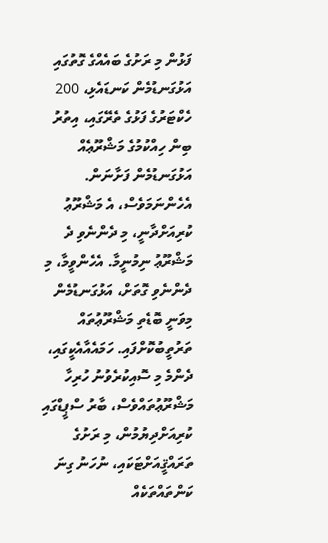ފަޅުން މި ރަށުގެ ބައެއްގެ ގޮތުގައި އަޅުގަނޑުމެން ކަނޑައެޅި، 200 ހެކްޓަރުގެ ފަޅުގެ ތެރޭގައި، އިތުރު ބިން ހިއްކުމުގެ މަޝްރޫޢެއް އަޅުގަނޑުމެން ފަށާނަން.
އެހެންނަމަވެސް، އެ މަޝްރޫޢު ކުރިއަށްދާނީ، މި ދެންނެވި ދެ މަޝްރޫޢު ނިމުނީމާ. އެހެންވީމާ، މި ދެންނެވި ގޮތަށް، އަޅުގަނޑުމެން މިވަނީ ބޮޑެތި މަޝްރޫޢުތައް ތަރުތީބުކޮށްފައި. ހަމައެއާއެކީގައި، ދެންމެ މި ސޮއިކުރެވުނު ހުރިހާ މަޝްރޫޢުތައްވެސް، ބާރު ސްޕީޑްގައި ކުރިއަށްދިޔުމުން، މި ރަށުގެ ތަރައްޤީއަށްޓަކައި، ނުހަނު ގިނަ ކަންތައްތަކެއް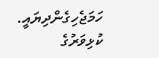ހަމަޖެހިގެންދިޔައީ. ކުޅިވަރުގެ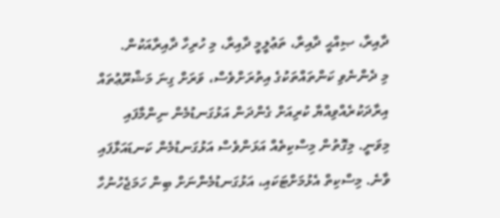ދާއިރާ، ޞިއްޙީ ދާއިރާ، ތަޢުލީމީ ދާއިރާ، މި ހުރިހާ ދާއިރާއަކުން.
މި ދެންނެވި ކަންތައްތަކުގެ އިތުރަށްވެސް، ވަރަށް ގިނަ މަޝްރޫޢުތައް އިރާދަކުރެއްވިއްޔާ ކުރިއަށް ގެންދަން އަޅުގަނޑުމެން ނިންމާފައި މިވަނީ. މިގޮތުން މިސްކިތެއް އަޅަންވެސް އަޅުގަނޑުމެން ކަނޑައަޅާފައި ވާނެ. މިސްކިތް އެޅުމަށްޓަކައި، އަޅުގަނޑުމެންނަށް ބިން ހަމަޖެހުނުހާ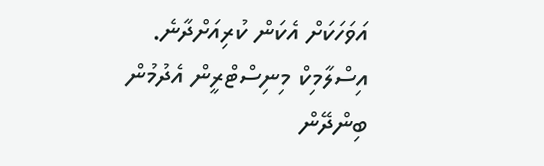އަވަހަކަށް އެކަން ކުރިއަށްދާނެ. އިސްލާމިކް މިނިސްޓްރީން އެދުމުން ބިންދޭން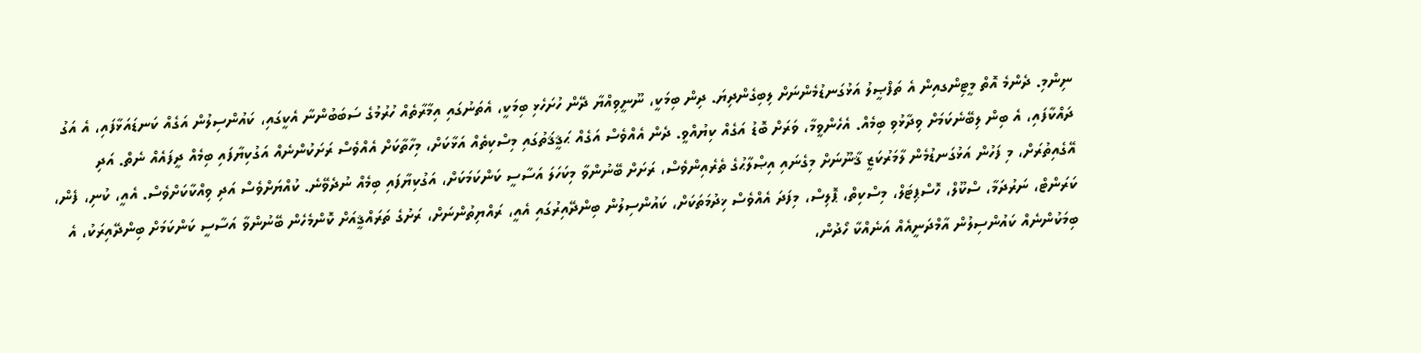ނިންމި. ދެންމެ އޮތް މީޓިންގއިން އެ ތަފްޞީލު އަޅުގަނޑުމެންނަށް ލިބިގެންދިޔަ. ދިން ބިމަކީ، ނޫނީވިއްޔާ ދޭން ހުށަހެޅި ބިމަކީ، އެތަނުގައި އިމާރާތެއް ހުރުމުގެ ސަބަބުންނާ އެކީގައި، ކައުންސިލުން އަގެއް ކަނޑައަޅާފައި، އެ އަގު ދައްކާފައި، އެ ބިން ލިބޭނެކަމަށް ވިދާޅުވި ބިމެއް. އެހެންވީމާ، ވަރަށް ބޮޑު އަގެއް ކިޔުއްވީ. ދެން އެއްވެސް އަގެއް ޙަޤީޤަތުގައި މިސްކިތެއް އަޅާކަށް، މިހާތާކަށް އެއްވެސް ރަށަކުންނެއް އަގުކިޔާފައި ބިމެއް ދީފައެއް ނެތް. އަދި އޭގެއިތުރަށް، މި ފަހުން އަޅުގަނޑުމެން ލާމަރުކަޒީ ޤާނޫނަށް މިގެނައި އިޞްލާޙުގެ ތެރެއިންވެސް، ރަށަށް ބޭނުންވާ މިކަހަލަ އަސާސީ ކަންކަމަކަށް، އަގުކިޔާފައި ބިމެއް ނުދެވޭނެ. ކުއްޔަށްވެސް އަދި ވިއްކާކަށްވެސް. އެއީ، ކުނި، ފެން، ކަރަންޓް، ނަރުދަމާ، ސްކޫލް، ހޮސްޕިޓަލް، މިސްކިތް، ޕޮލިސް، މިފަދަ އެއްވެސް ޚިދުމަތަކަށް، ކައުންސިލުން ބިންދޭއިރުގައި އެއީ، ރައްޔިތުންނަށް، ރަށުގެ ތަރައްޤީއަށް ކޮންމެހެން ބޭނުންވާ އަސާސީ ކަންކަމަށް ބިންދޭއިރަކު، އެ ބިމަކުންނެއް ކައުންސިލުން އާމްދަނީއެއް އަނެއްކާ ހޯދުން،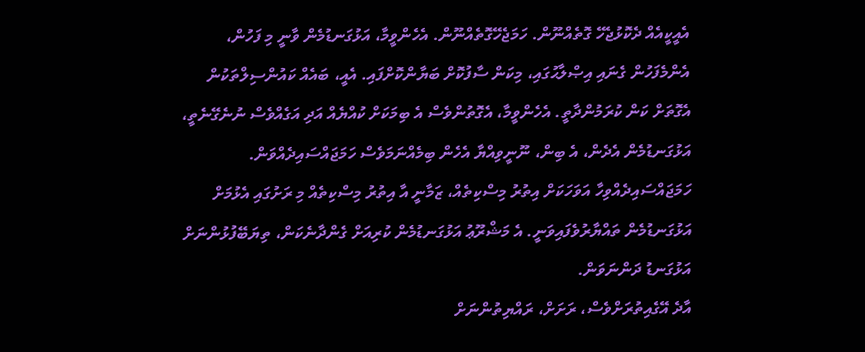އެއީކީއެއް ދެކޮޅުޖެހޭ ގޮތެއްނޫން. ހަމަޖެހޭގޮތެއްނޫން. އެހެންވީމާ، އަޅުގަނޑުމެން ވާނީ މި ފަހުން، އެންމެފަހުން ގެނައި އިޞްލާޙުގައި، މިކަން ސާފުކޮށް ބަޔާންކޮށްފައި. އެއީ، ބައެއް ކައުންސިލްތަކުން އެގޮތަށް ކަން ކުރަމުންދާތީ. އެހެންވީމާ، އެގޮތުންވެސް އެ ބިމަކަށް ކުއްޔެއް އަދި އަގެއްވެސް ނުނެގޭނެތީ، އަޅުގަނޑުމެން އެދެން، އެ ބިން، ނޫނީވިއްޔާ އެހެން ބިމެއްނަމަވެސް ހަމަޖައްސައިދެއްވަން. ހަމަޖައްސައިދެއްވިހާ އަވަހަކަށް އިތުރު މިސްކިތެއް، ޒަމާނީ އާ އިތުރު މިސްކިތެއް މި ރަށުގައި އެޅުމަށް އަޅުގަނޑުމެން ތައްޔާރުވެފައިވަނީ. އެ މަޝްރޫޢު އަޅުގަނޑުމެން ކުރިއަށް ގެންދާނެކަން، ތިޔަބޭފުޅުންނަށް އަޅުގަނޑު ދަންނަވަން.
އާދެ އޭގެއިތުރަށްވެސް، ރަށަށް، ރައްޔިތުންނަށް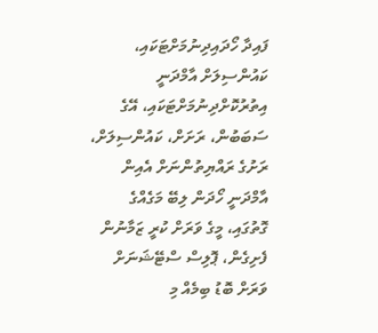ފައިދާ ހޯދައިދިނުމަށްޓަކައި، ކައުންސިލަށް އާމްދަނީ އިތުރުކޮށްދިނުމަށްޓަކައި، އޭގެ ސަބަބުން، ރަށަށް، ކައުންސިލަށް، ރަށުގެ ރައްޔިތުންނަށް އެއިން އާމްދަނީ ހޯދަން ލިބޭ މަގެއްގެ ގޮތުގައި، މީގެ ވަރަށް ކުރީ ޒަމާނުން ފެށިގެން، ޕޮލިސް ސްޓޭޝަނަށް ވަރަށް ބޮޑު ބިމެއް މި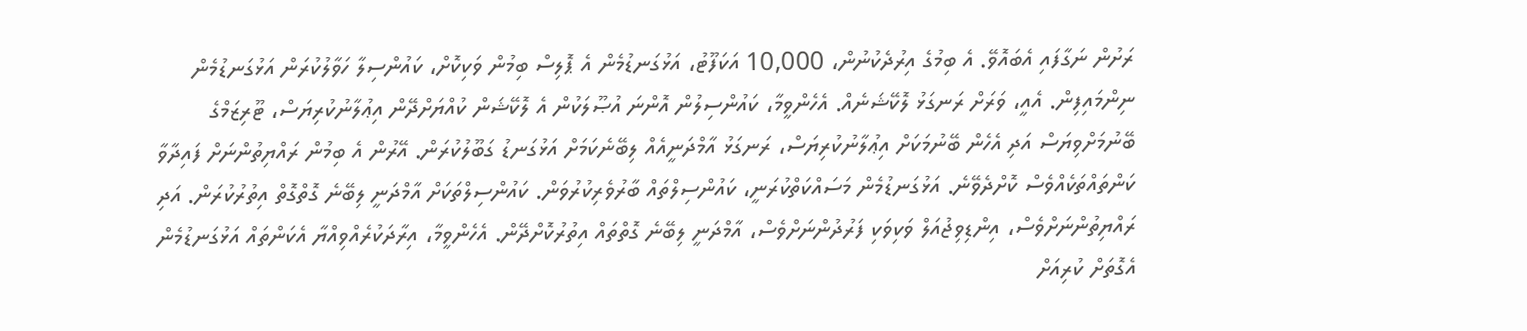ރަށުން ނަގާފައި އެބައޮވޭ. އެ ބިމުގެ އިރުދެކުނުން، 10,000 އަކަފޫޓު، އަޅުގަނޑުމެން އެ ޕޮލިސް ބިމުން ވަކިކޮށް، ކައުންސިލާ ހަވާލުކުރަން އަޅުގަނޑުމެން ނިންމައިފިން. އެއީ، ވަރަށް ރަނގަޅު ލޮކޭޝަނެއް. އެހެންވީމާ، ކައުންސިލުން އޮންނަ އުޞޫލަކުން އެ ލޮކޭޝަން ކުއްޔަށްދޭން އިޢުލާނުކުރިޔަސް، ޓޫރިޒަމްގެ ބޭނުމަށްވިޔަސް އަދި އެހެން ބޭނުމަކަށް އިޢުލާނުކުރިޔަސް، ރަނގަޅު އާމްދަނީއެއް ލިބޭނެކަމަށް އަޅުގަނޑު ގަބޫލުކުރަން. އޭރުން އެ ބިމުން ރައްޔިތުންނަށް ފައިދާވާ ކަންތައްތަކެއްވެސް ކޮށްދެވޭނެ. އަޅުގަނޑުމެން މަސައްކަތްކުރަނީ، ކައުންސިލްތައް ބާރުވެރިކުރުވަން. ކައުންސިލްތަކަށް އާމްދަނީ ލިބޭނެ ގޮތްގޮތް އިތުރުކުރަން. އަދި ރައްޔިތުންނަށްވެސް، އިންޑިވިޖުއަލް ވަކިވަކި ފަރުދުންނަށްވެސް، އާމްދަނީ ލިބޭނެ ގޮތްތައް އިތުރުކޮށްދޭން. އެހެންވީމާ، އިރާދަކުރެއްވިއްޔާ އެކަންތައް އަޅުގަނޑުމެން އެގޮތަށް ކުރިއަށް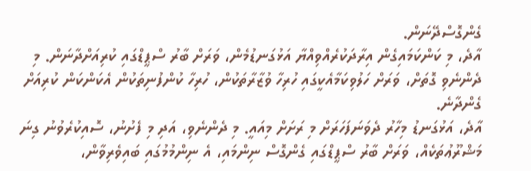ގެންގޮސްދޭނަން.
އާދެ، މި ކަންކަމައިގެން އިރާދަކުރެއްވިއްޔާ އަޅުގަނޑުމެން، ވަރަށް ބާރު ސްޕީޑްގައި ކުރިއަށްދާނަން. މި ދެންނެވި ގޮތަށް، ވަރަށް ހަލުވިކަމާއެކީގައި ހުރިހާ ވުޒާރާތަކުން، ހުރިހާ ކުންފުނިތަކުން އެކަންކަން ކުރިއަށް ގެންދާނެ.
އާދެ، އަޅުގަނޑު މިހާރު ދެވަނަފަހަރަށް މި ރަށަށް މިއައީ. މި ދެންނެވި، އަދި މި ފެށުނު، ސޮއިކުރެވުނު ގިނަ މަޝްރޫޢުތަކެއް، ވަރަށް ބާރު ސްޕީޑްގައި ގެންގޮސް ނިންމައި، އެ ނިންމުމުގައި ބައިވެރިވާން،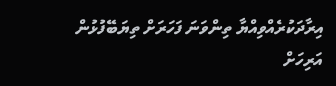އިރާދަކުރެއްވިއްޔާ ތިންވަނަ ފަހަރަށް ތިޔަބޭފުޅުން އަރިހަށް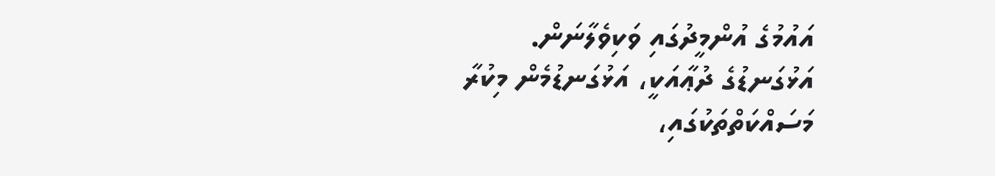އައުމުގެ އުންމީދުގައި ވަކިވެލާނަން.
އަޅުގަނޑުގެ ދުޢާއަކީ، އަޅުގަނޑުމެން މިކުރާ މަސައްކަތްތަކުގައި،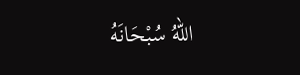اللهُ سُبْحَانَهُ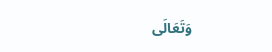وَتَعَالَى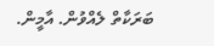ބަރަކާތް ލެއްވުން. އާމީން.